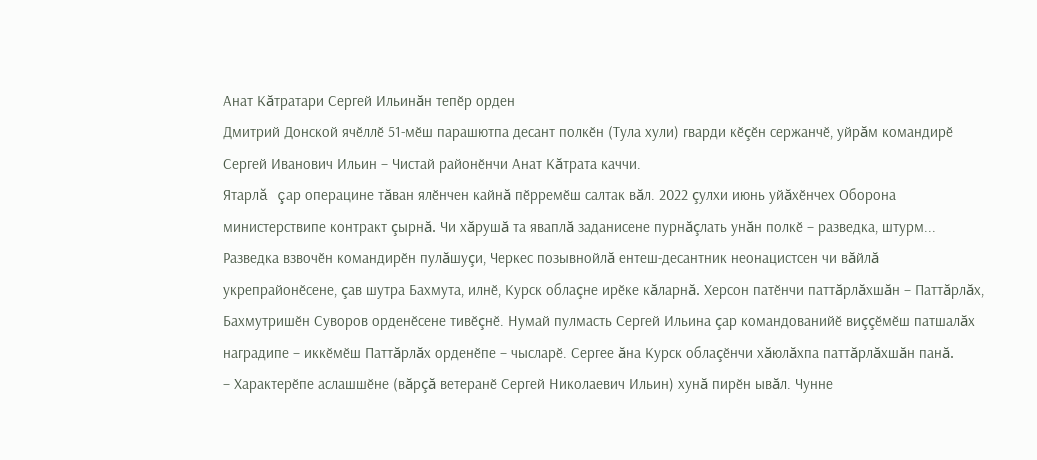Анат Кăтратари Сергей Ильинăн тепӗр орден
Дмитрий Донской ячӗллӗ 51-мӗш парашютпа десант полкӗн (Тула хули) гварди кӗçӗн сержанчӗ, уйрăм командирӗ Сергей Иванович Ильин – Чистай районӗнчи Анат Кăтрата каччи.
Ятарлă çар операцине тăван ялӗнчен кайнă пӗрремӗш салтак вăл. 2022 çулхи июнь уйăхӗнчех Оборона министерствипе контракт çырнă. Чи хăрушă та яваплă заданисене пурнăçлать унăн полкӗ – разведка, штурм... Разведка взвочӗн командирӗн пулăшуçи, Черкес позывнойлă ентеш-десантник неонацистсен чи вăйлă укрепрайонӗсене, çав шутра Бахмута, илнӗ, Курск облаçне ирӗке кăларнă. Херсон патӗнчи паттăрлăхшăн – Паттăрлăх, Бахмутришӗн Суворов орденӗсене тивӗçнӗ. Нумай пулмасть Сергей Ильина çар командованийӗ виççӗмӗш патшалăх наградипе – иккӗмӗш Паттăрлăх орденӗпе – чысларӗ. Сергее ăна Курск облаçӗнчи хăюлăхпа паттăрлăхшăн панă.
– Характерӗпе аслашшӗне (вăрçă ветеранӗ Сергей Николаевич Ильин) хунă пирӗн ывăл. Чунне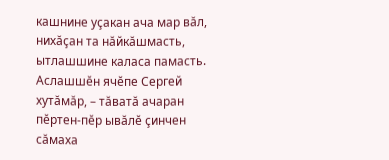кашнине уçакан ача мар вăл, нихăçан та нăйкăшмасть, ытлашшине каласа памасть. Аслашшӗн ячӗпе Сергей хутăмăр, – тăватă ачаран пӗртен-пӗр ывăлӗ çинчен сăмаха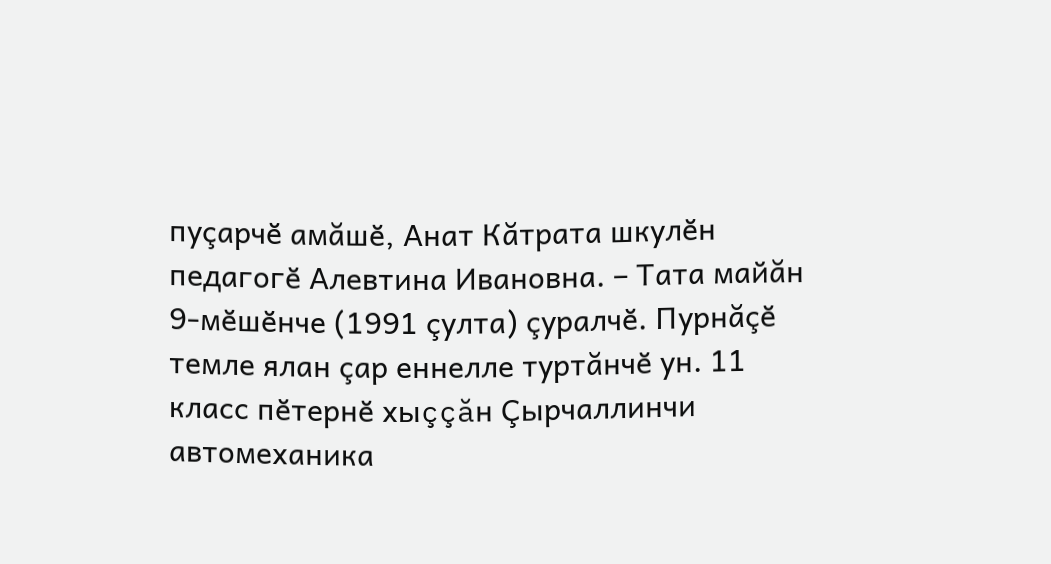пуçарчӗ амăшӗ, Анат Кăтрата шкулӗн педагогӗ Алевтина Ивановна. – Тата майăн 9-мӗшӗнче (1991 çулта) çуралчӗ. Пурнăçӗ темле ялан çар еннелле туртăнчӗ ун. 11 класс пӗтернӗ хыççăн Çырчаллинчи автомеханика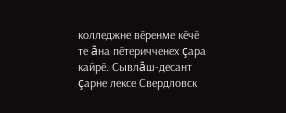колледжне вӗренме кӗчӗ те ăна пӗтеричченех çара кайрӗ. Сывлăш-десант çарне лексе Свердловск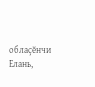облаçӗнчи Елань,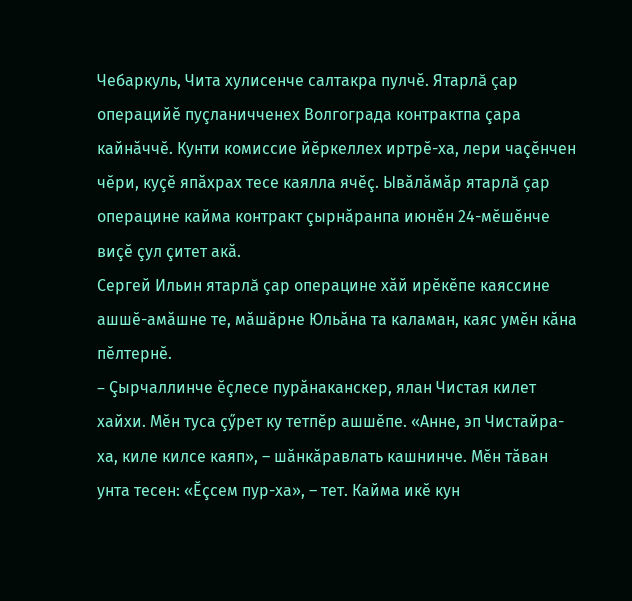Чебаркуль, Чита хулисенче салтакра пулчӗ. Ятарлă çар операцийӗ пуçланичченех Волгограда контрактпа çара кайнăччӗ. Кунти комиссие йӗркеллех иртрӗ-ха, лери чаçӗнчен чӗри, куçӗ япăхрах тесе каялла ячӗç. Ывăлăмăр ятарлă çар операцине кайма контракт çырнăранпа июнӗн 24-мӗшӗнче виçӗ çул çитет акă.
Сергей Ильин ятарлă çар операцине хăй ирӗкӗпе каяссине ашшӗ-амăшне те, мăшăрне Юльăна та каламан, каяс умӗн кăна пӗлтернӗ.
– Çырчаллинче ӗçлесе пурăнаканскер, ялан Чистая килет хайхи. Мӗн туса çӳрет ку тетпӗр ашшӗпе. «Анне, эп Чистайра-ха, киле килсе каяп», – шăнкăравлать кашнинче. Мӗн тăван унта тесен: «Ӗçсем пур-ха», – тет. Кайма икӗ кун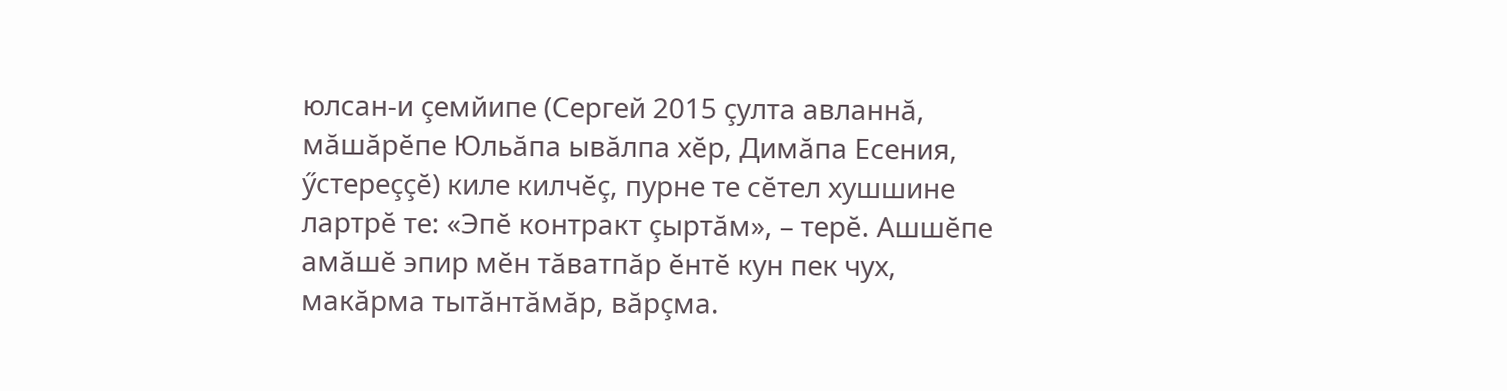юлсан-и çемйипе (Сергей 2015 çулта авланнă, мăшăрӗпе Юльăпа ывăлпа хӗр, Димăпа Есения, ӳстереççӗ) киле килчӗç, пурне те сӗтел хушшине лартрӗ те: «Эпӗ контракт çыртăм», – терӗ. Ашшӗпе амăшӗ эпир мӗн тăватпăр ӗнтӗ кун пек чух, макăрма тытăнтăмăр, вăрçма.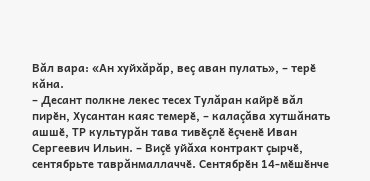Вăл вара: «Ан хуйхăрăр, веç аван пулать», – терӗ кăна.
– Десант полкне лекес тесех Тулăран кайрӗ вăл пирӗн, Хусантан каяс темерӗ, – калаçăва хутшăнать ашшӗ, ТР культурăн тава тивӗçлӗ ӗçченӗ Иван Сергеевич Ильин. – Виçӗ уйăха контракт çырчӗ, сентябрьте таврăнмаллаччӗ. Сентябрӗн 14-мӗшӗнче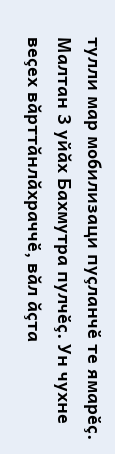тулли мар мобилизаци пуçланчӗ те ямарӗç. Малтан 3 уйăх Бахмутра пулчӗç. Ун чухне веçех вăрттăнлăхраччӗ, вăл ăçта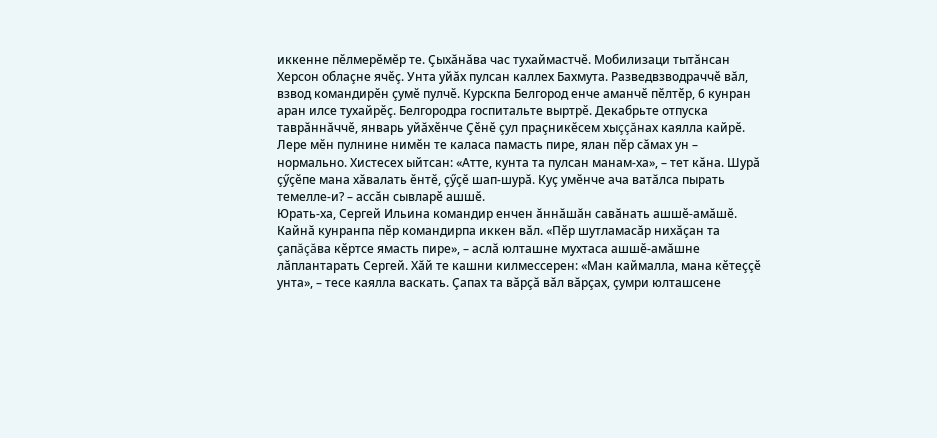иккенне пӗлмерӗмӗр те. Çыхăнăва час тухаймастчӗ. Мобилизаци тытăнсан Херсон облаçне ячӗç. Унта уйăх пулсан каллех Бахмута. Разведвзводраччӗ вăл, взвод командирӗн çумӗ пулчӗ. Курскпа Белгород енче аманчӗ пӗлтӗр, 6 кунран аран илсе тухайрӗç. Белгородра госпитальте выртрӗ. Декабрьте отпуска таврăннăччӗ, январь уйăхӗнче Çӗнӗ çул праçникӗсем хыççăнах каялла кайрӗ. Лере мӗн пулнине нимӗн те каласа памасть пире, ялан пӗр сăмах ун – нормально. Хистесех ыйтсан: «Атте, кунта та пулсан манам-ха», – тет кăна. Шурă çӳçӗпе мана хăвалать ӗнтӗ, çӳçӗ шап-шурă. Куç умӗнче ача ватăлса пырать темелле-и? – ассăн сывларӗ ашшӗ.
Юрать-ха, Сергей Ильина командир енчен ăннăшăн савăнать ашшӗ-амăшӗ. Кайнă кунранпа пӗр командирпа иккен вăл. «Пӗр шутламасăр нихăçан та çапăçăва кӗртсе ямасть пире», – аслă юлташне мухтаса ашшӗ-амăшне лăплантарать Сергей. Хăй те кашни килмессерен: «Ман каймалла, мана кӗтеççӗ унта», – тесе каялла васкать. Çапах та вăрçă вăл вăрçах, çумри юлташсене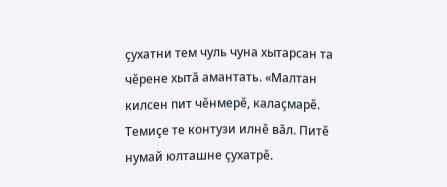çухатни тем чуль чуна хытарсан та чӗрене хытă амантать. «Малтан килсен пит чӗнмерӗ, калаçмарӗ. Темиçе те контузи илнӗ вăл. Питӗ нумай юлташне çухатрӗ.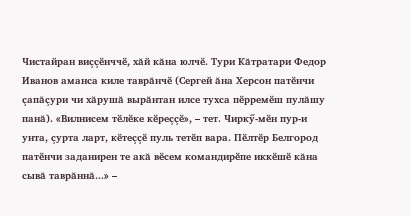Чистайран виççӗнччӗ, хăй кăна юлчӗ. Тури Кăтратари Федор Иванов аманса киле таврăнчӗ (Сергей ăна Херсон патӗнчи çапăçури чи хăрушă вырăнтан илсе тухса пӗрремӗш пулăшу панă). «Вилнисем тӗлӗке кӗреççӗ», – тет. Чиркӳ-мӗн пур-и унта, çурта ларт, кӗтеççӗ пуль тетӗп вара. Пӗлтӗр Белгород патӗнчи заданирен те акă вӗсем командирӗпе иккӗшӗ кăна сывă таврăннă...» –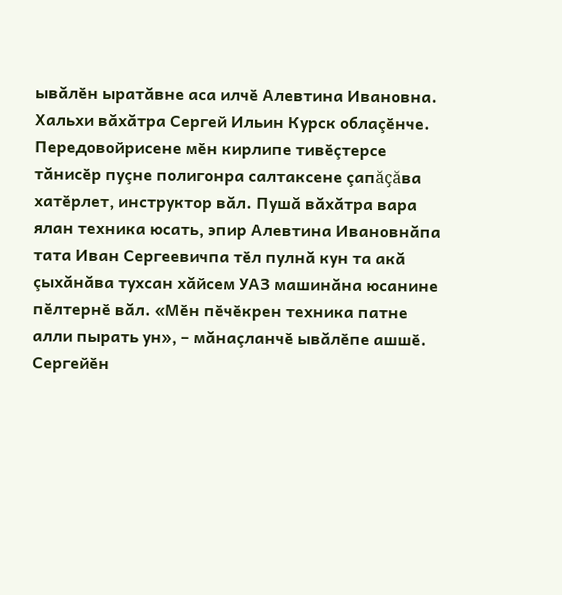ывăлӗн ыратăвне аса илчӗ Алевтина Ивановна.
Хальхи вăхăтра Сергей Ильин Курск облаçӗнче. Передовойрисене мӗн кирлипе тивӗçтерсе тăнисӗр пуçне полигонра салтаксене çапăçăва хатӗрлет, инструктор вăл. Пушă вăхăтра вара ялан техника юсать, эпир Алевтина Ивановнăпа тата Иван Сергеевичпа тӗл пулнă кун та акă çыхăнăва тухсан хăйсем УАЗ машинăна юсанине пӗлтернӗ вăл. «Мӗн пӗчӗкрен техника патне алли пырать ун», – мăнаçланчӗ ывăлӗпе ашшӗ. Сергейӗн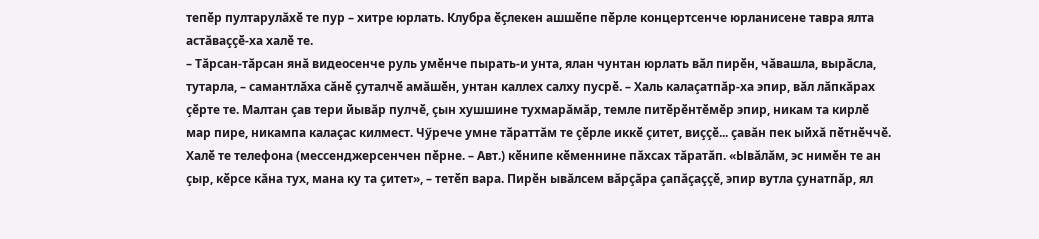тепӗр пултарулăхӗ те пур – хитре юрлать. Клубра ӗçлекен ашшӗпе пӗрле концертсенче юрланисене тавра ялта астăваççӗ-ха халӗ те.
– Тăрсан-тăрсан янă видеосенче руль умӗнче пырать-и унта, ялан чунтан юрлать вăл пирӗн, чăвашла, вырăсла, тутарла, – самантлăха сăнӗ çуталчӗ амăшӗн, унтан каллех салху пусрӗ. – Халь калаçатпăр-ха эпир, вăл лăпкăрах çӗрте те. Малтан çав тери йывăр пулчӗ, çын хушшине тухмарăмăр, темле питӗрӗнтӗмӗр эпир, никам та кирлӗ мар пире, никампа калаçас килмест. Чӳрече умне тăраттăм те çӗрле иккӗ çитет, виççӗ... çавăн пек ыйхă пӗтнӗччӗ. Халӗ те телефона (мессенджерсенчен пӗрне. – Авт.) кӗнипе кӗменнине пăхсах тăратăп. «Ывăлăм, эс нимӗн те ан çыр, кӗрсе кăна тух, мана ку та çитет», – тетӗп вара. Пирӗн ывăлсем вăрçăра çапăçаççӗ, эпир вутла çунатпăр, ял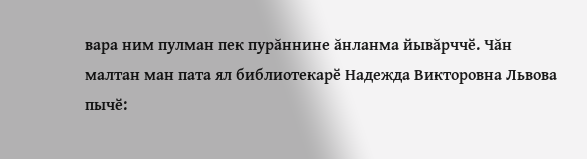вара ним пулман пек пурăннине ăнланма йывăрччӗ. Чăн малтан ман пата ял библиотекарӗ Надежда Викторовна Львова пычӗ: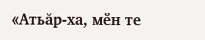«Атьăр-ха, мӗн те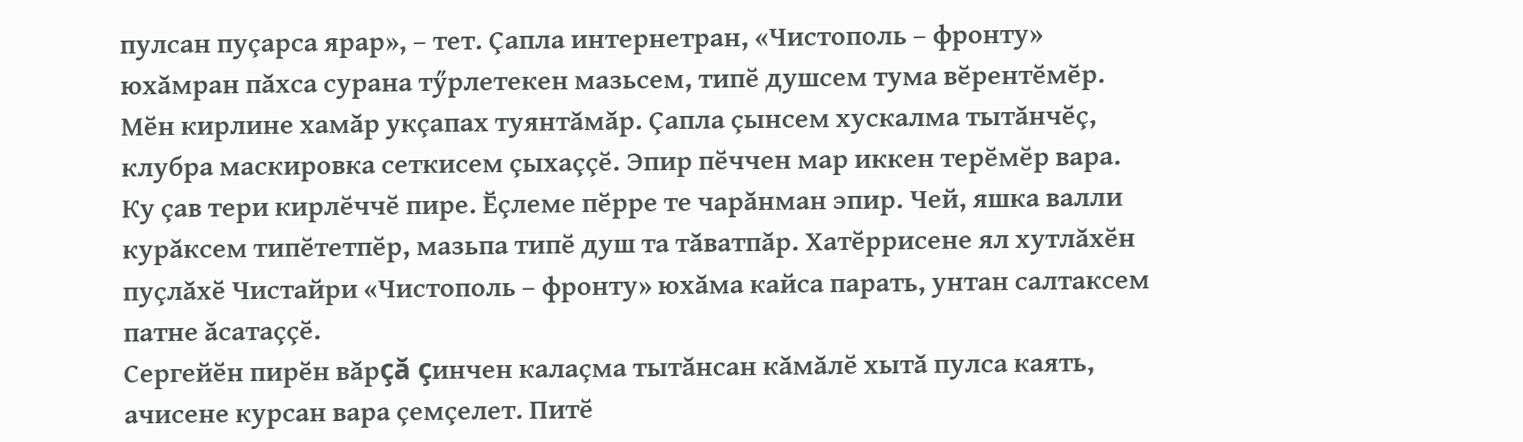пулсан пуçарса ярар», – тет. Çапла интернетран, «Чистополь – фронту» юхăмран пăхса сурана тӳрлетекен мазьсем, типӗ душсем тума вӗрентӗмӗр. Мӗн кирлине хамăр укçапах туянтăмăр. Çапла çынсем хускалма тытăнчӗç, клубра маскировка сеткисем çыхаççӗ. Эпир пӗччен мар иккен терӗмӗр вара. Ку çав тери кирлӗччӗ пире. Ӗçлеме пӗрре те чарăнман эпир. Чей, яшка валли курăксем типӗтетпӗр, мазьпа типӗ душ та тăватпăр. Хатӗррисене ял хутлăхӗн пуçлăхӗ Чистайри «Чистополь – фронту» юхăма кайса парать, унтан салтаксем патне ăсатаççӗ.
Сергейӗн пирӗн вăрçă çинчен калаçма тытăнсан кăмăлӗ хытă пулса каять, ачисене курсан вара çемçелет. Питӗ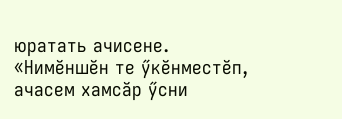юратать ачисене. «Нимӗншӗн те ӳкӗнместӗп, ачасем хамсăр ӳсни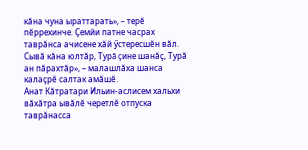кăна чуна ыраттарать», – терӗ пӗррехинче. Çемйи патне часрах таврăнса ачисене хăй ӳстересшӗн вăл. Сывă кăна юлтăр, Турă çине шанăç, Турă ан пăрахтăр», – малашлăха шанса калаçрӗ салтак амăшӗ.
Анат Кăтратари Ильин-аслисем хальхи вăхăтра ывăлӗ черетлӗ отпуска таврăнасса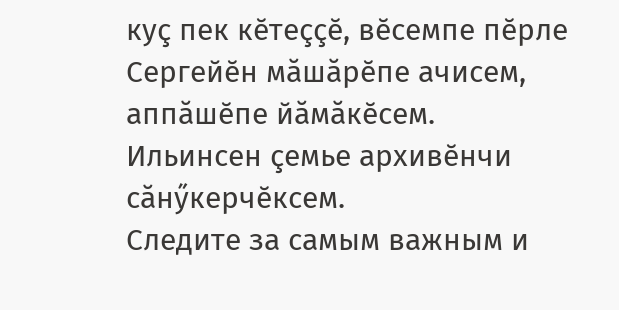куç пек кӗтеççӗ, вӗсемпе пӗрле Сергейӗн мăшăрӗпе ачисем, аппăшӗпе йăмăкӗсем.
Ильинсен çемье архивӗнчи сăнӳкерчӗксем.
Следите за самым важным и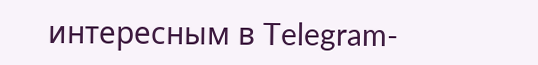интересным в Telegram-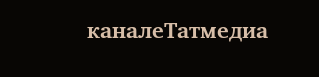каналеТатмедиа